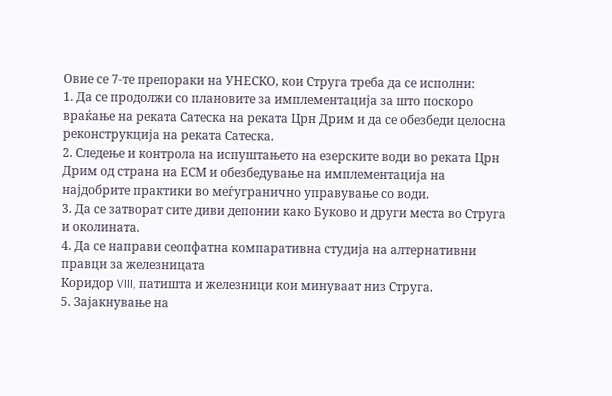Овие се 7-те препораки на УНЕСКО, кои Струга треба да се исполни:
1. Да се продолжи со плановите за имплементација за што поскоро враќање на реката Сатеска на реката Црн Дрим и да се обезбеди целосна реконструкција на реката Сатеска.
2. Следење и контрола на испуштањето на езерските води во реката Црн Дрим од страна на ЕСМ и обезбедување на имплементација на најдобрите практики во меѓугранично управување со води.
3. Да се затворат сите диви депонии како Буково и други места во Струга и околината.
4. Да се направи сеопфатна компаративна студија на алтернативни правци за железницата
Коридор VIII, патишта и железници кои минуваат низ Струга.
5. Зајакнување на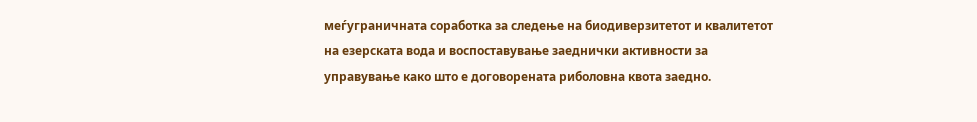меѓуграничната соработка за следење на биодиверзитетот и квалитетот на езерската вода и воспоставување заеднички активности за управување како што е договорената риболовна квота заедно.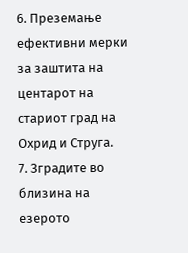6. Преземање ефективни мерки за заштита на центарот на стариот град на Охрид и Струга.
7. Зградите во близина на езерото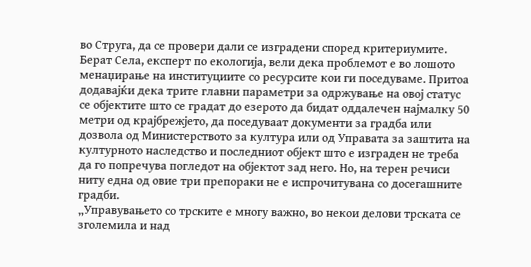во Струга, да се провери дали се изградени според критериумите.
Берат Села, експерт по екологија, вели дека проблемот е во лошото менаџирање на институциите со ресурсите кои ги поседуваме. Притоа додавајќи дека трите главни параметри за одржување на овој статус се објектите што се градат до езерото да бидат оддалечен најмалку 50 метри од крајбрежјето, да поседуваат документи за градба или дозвола од Министерството за култура или од Управата за заштита на културното наследство и последниот објект што е изграден не треба да го попречува погледот на објектот зад него. Но, на терен речиси ниту една од овие три препораки не е испрочитувана со досегашните градби.
„Управувањето со трските е многу важно, во некои делови трската се зголемила и над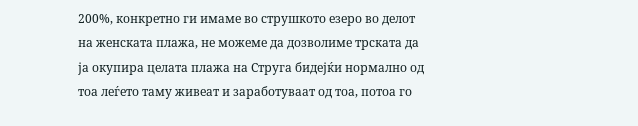200%, конкретно ги имаме во струшкото езеро во делот на женската плажа, не можеме да дозволиме трската да ја окупира целата плажа на Струга бидејќи нормално од тоа леѓето таму живеат и заработуваат од тоа, потоа го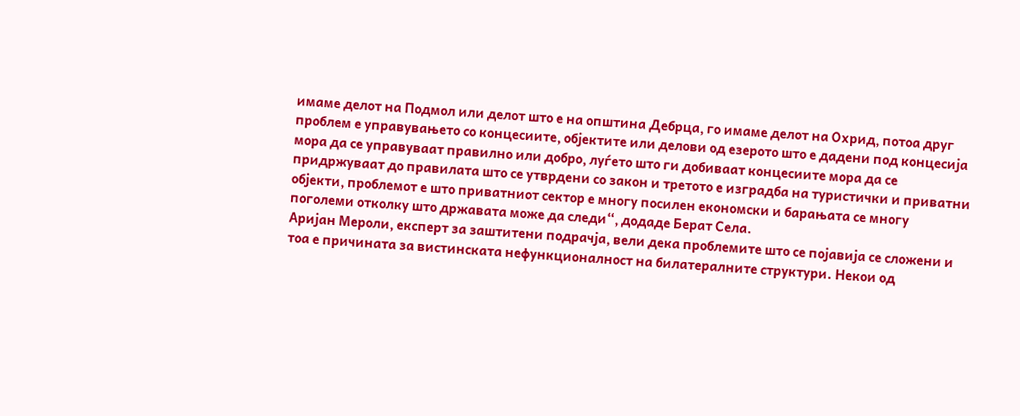имаме делот на Подмол или делот што е на општина Дебрца, го имаме делот на Охрид, потоа друг проблем е управувањето со концесиите, објектите или делови од езерото што е дадени под концесија мора да се управуваат правилно или добро, луѓето што ги добиваат концесиите мора да се придржуваат до правилата што се утврдени со закон и третото е изградба на туристички и приватни објекти, проблемот е што приватниот сектор е многу посилен економски и барањата се многу поголеми отколку што државата може да следи“, додаде Берат Села.
Аријан Мероли, експерт за заштитени подрачја, вели дека проблемите што се појавија се сложени и тоа е причината за вистинската нефункционалност на билатералните структури. Некои од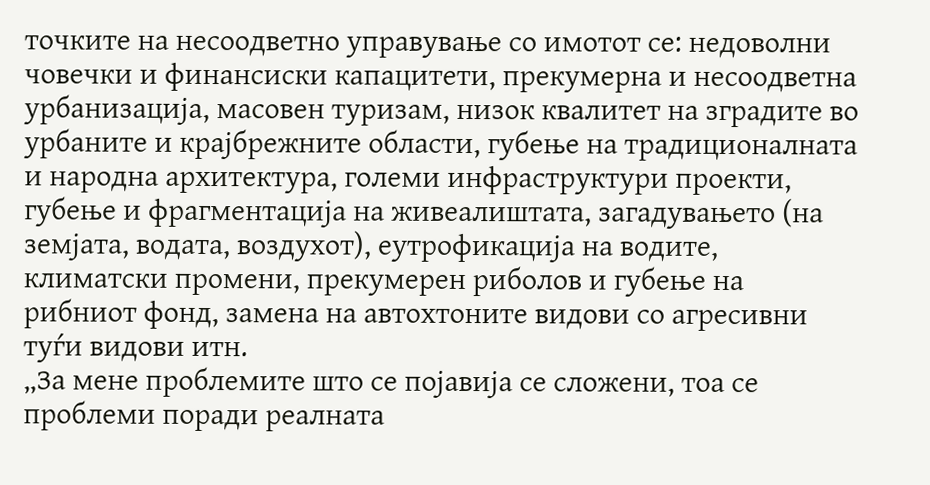точките на несоодветно управување со имотот се: недоволни човечки и финансиски капацитети, прекумерна и несоодветна урбанизација, масовен туризам, низок квалитет на зградите во урбаните и крајбрежните области, губење на традиционалната и народна архитектура, големи инфраструктури проекти, губење и фрагментација на живеалиштата, загадувањето (на земјата, водата, воздухот), еутрофикација на водите, климатски промени, прекумерен риболов и губење на рибниот фонд, замена на автохтоните видови со агресивни туѓи видови итн.
„За мене проблемите што се појавија се сложени, тоа се проблеми поради реалната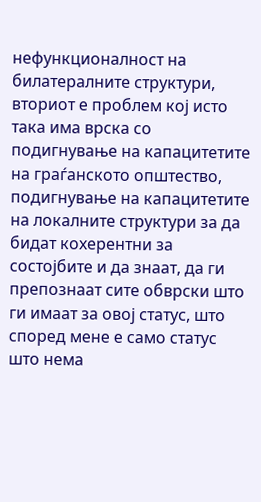нефункционалност на билатералните структури, вториот е проблем кој исто така има врска со подигнување на капацитетите на граѓанското општество, подигнување на капацитетите на локалните структури за да бидат кохерентни за состојбите и да знаат, да ги препознаат сите обврски што ги имаат за овој статус, што според мене е само статус што нема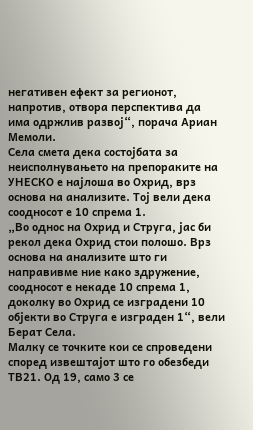негативен ефект за регионот, напротив, отвора перспектива да има одржлив развој“, порача Ариан Мемоли.
Села смета дека состојбата за неисполнувањето на препораките на УНЕСКО е најлоша во Охрид, врз основа на анализите. Тој вели дека соодносот е 10 спрема 1.
„Во однос на Охрид и Струга, јас би рекол дека Охрид стои полошо. Врз основа на анализите што ги направивме ние како здружение, соодносот е некаде 10 спрема 1, доколку во Охрид се изградени 10 објекти во Струга е изграден 1“, вели Берат Села.
Малку се точките кои се спроведени според извештајот што го обезбеди ТВ21. Од 19, само 3 се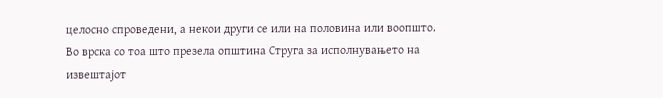целосно спроведени, а некои други се или на половина или воопшто.
Во врска со тоа што презела општина Струга за исполнувањето на извештајот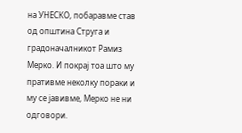на УНЕСКО, побаравме став од општина Струга и градоначалникот Рамиз Мерко. И покрај тоа што му пративме неколку пораки и му се јавивме, Мерко не ни одговори.